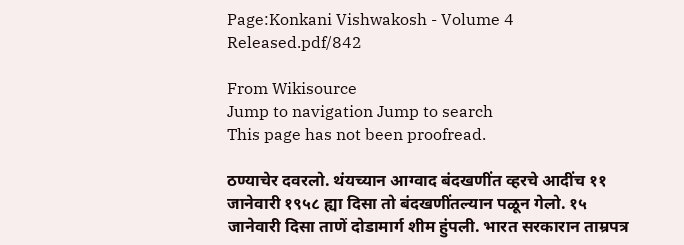Page:Konkani Vishwakosh - Volume 4 Released.pdf/842

From Wikisource
Jump to navigation Jump to search
This page has not been proofread.

ठण्याचेर दवरलो. थंयच्यान आग्वाद बंदखणींत व्हरचे आदींच ११ जानेवारी १९५८ ह्या दिसा तो बंदखणींतल्यान पळून गेलो. १५ जानेवारी दिसा ताणें दोडामार्ग शीम हुंपली. भारत सरकारान ताम्रपत्र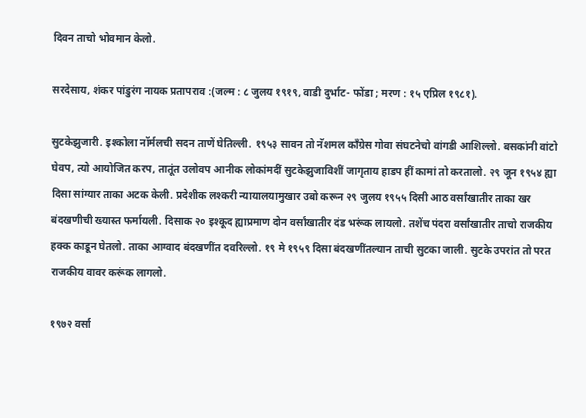दिवन ताचो भोवमान केलो.

सरदेसाय, शंकर पांडुरंग नायक प्रतापराव :(जल्म : ८ जुलय १९१९, वाडी दुर्भाट- फोंडा ; मरण : १५ एप्रिल १९८१).

सुटकेझुजारी. इश्कोला नॉर्मलची सदन ताणें घेतिल्ली. १९५३ सावन तो नॅशमल काँग्रेस गोवा संघटनेचो वांगडी आशिल्लो. बसकांनी वांटो घेवप, त्यो आयोजित करप, तातूंत उलोवप आनीक लोकांमदीं सुटकेझुजाविशीं जागृताय हाडप हीं कामां तो करतालो. २९ जून १९५४ ह्या दिसा सांग्यार ताका अटक केली. प्रदेशीक लश्करी न्यायालयामुखार उबो करून २९ जुलय १९५५ दिसी आठ वर्सांखातीर ताका खर बंदखणीची ख्यास्त फर्मायली. दिसाक २० इश्कूद ह्याप्रमाण दोन वर्सांखातीर दंड भरूंक लायलो. तशेंच पंदरा वर्सांखातीर ताचो राजकीय हक्क काडून घेतलो. ताका आग्वाद बंदखणींत दवरिल्लो. १९ मे १९५९ दिसा बंदखणींतल्यान ताची सुटका जाली. सुटके उपरांत तो परत राजकीय वावर करूंक लागलो.

१९७२ वर्सा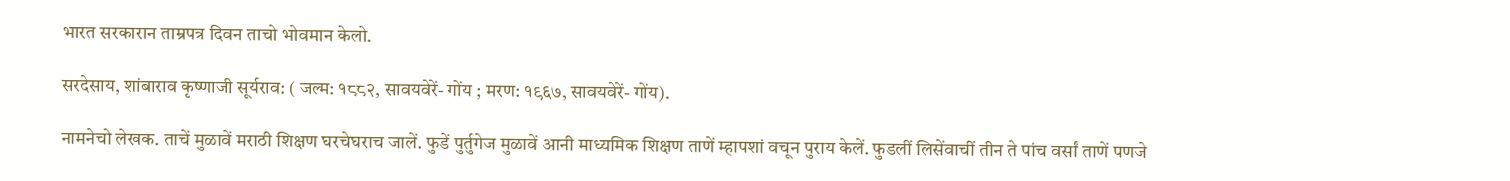भारत सरकारान ताम्रपत्र दिवन ताचो भोवमान केलो.

सरदेसाय, शांबाराव कृष्णाजी सूर्यराव: ( जल्म: १८८२, सावयवेरें- गोंय ; मरण: १९६७, सावयवेरें- गोंय).

नामनेचो लेखक. ताचें मुळावें मराठी शिक्षण घरचेघराच जालें. फुडें पुर्तुगेज मुळावें आनी माध्यमिक शिक्षण ताणें म्हापशां वचून पुराय केलें. फुडलीं लिसेंवाचीं तीन ते पांच वर्सां ताणें पणजे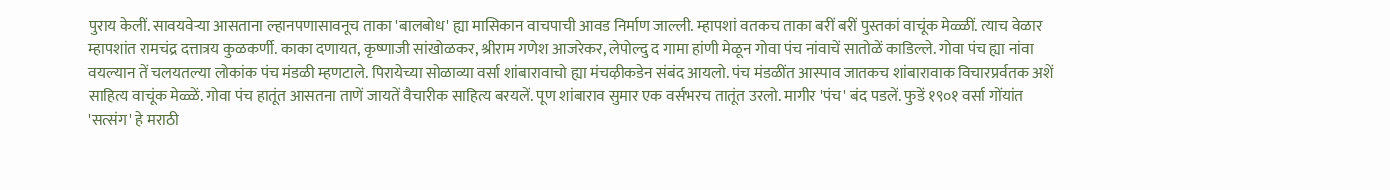पुराय केलीं. सावयवेऱ्या आसताना ल्हानपणासावनूच ताका 'बालबोध' ह्या मासिकान वाचपाची आवड निर्माण जाल्ली. म्हापशां वतकच ताका बरीं बरीं पुस्तकां वाचूंक मेळ्ळीं. त्याच वेळार म्हापशांत रामचंद्र दत्तात्रय कुळकर्णी. काका दणायत, कृष्णाजी सांखोळकर, श्रीराम गणेश आजरेकर, लेपोल्दु द गामा हांणी मेळून गोवा पंच नांवाचें सातोळें काडिल्ले. गोवा पंच ह्या नांवा वयल्यान तें चलयतल्या लोकांक पंच मंडळी म्हणटाले. पिरायेच्या सोळाव्या वर्सा शांबारावाचो ह्या मंचऴीकडेन संबंद आयलो. पंच मंडळींत आस्पाव जातकच शांबारावाक विचारप्रर्वतक अशें साहित्य वाचूंक मेळ्ळें. गोवा पंच हातूंत आसतना ताणें जायतें वैचारीक साहित्य बरयलें. पूण शांबाराव सुमार एक वर्सभरच तातूंत उरलो. मागीर 'पंच' बंद पडलें. फुडें १९०१ वर्सा गोंयांत 'सत्संग' हे मराठी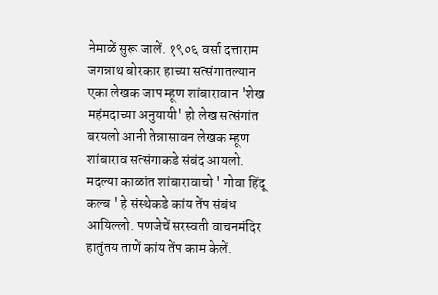नेमाळें सुरू जालें. १९०६ वर्सा दत्ताराम जगन्नाथ बोरकार हाच्या सत्संगातल्यान एका लेखक जाप म्हूण शांबारावान 'शेख महंमदाच्या अनुयायी' हो लेख सत्संगांत बरयलो आनी तेन्नासावन लेखक म्हूण शांबाराव सत्संगाकडे संबंद आयलो. मदल्या काळांत शांबारावाचो ' गोवा हिंदू कल्ब ' हे संस्थेकडे कांय तेंप संबंध आयिल्लो. पणजेचें सरस्वती वाचनमंदिर हातुंतय ताणें कांय तेंप काम केलें.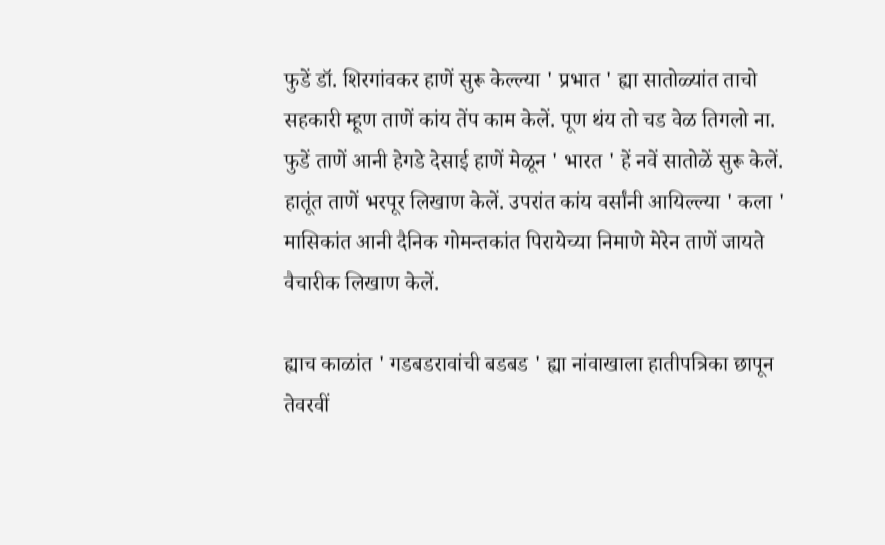फुडें डॉ. शिरगांवकर हाणें सुरू केल्ल्या ' प्रभात ' ह्या सातोळ्यांत ताचो सहकारी म्हूण ताणें कांय तेंप काम केलें. पूण थंय तो चड वेळ तिगलो ना. फुडें ताणें आनी हेगडे देसाई हाणें मेळून ' भारत ' हें नवें सातोळें सुरू केलें. हातूंत ताणें भरपूर लिखाण केलें. उपरांत कांय वर्सांनी आयिल्ल्या ' कला ' मासिकांत आनी दैनिक गोमन्तकांत पिरायेच्या निमाणे मेरेन ताणें जायते वैचारीक लिखाण केलें.

ह्याच काळांत ' गडबडरावांची बडबड ' ह्या नांवाखाला हातीपत्रिका छापून तेवरवीं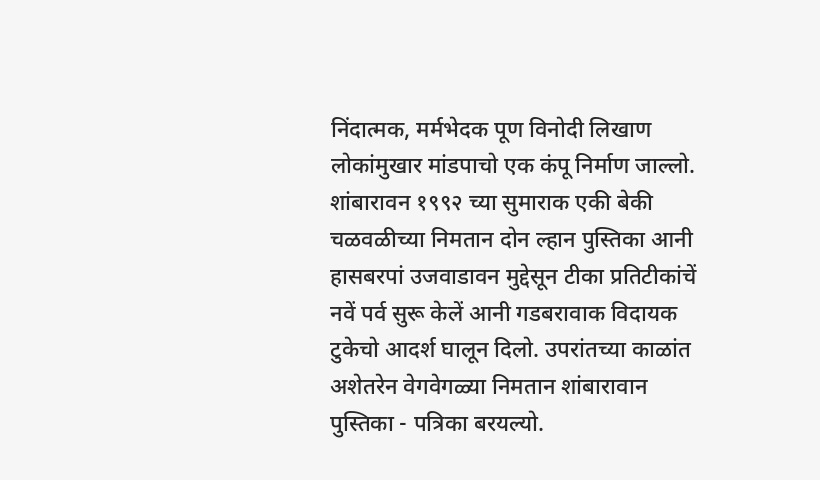निंदात्मक, मर्मभेदक पूण विनोदी लिखाण लोकांमुखार मांडपाचो एक कंपू निर्माण जाल्लो. शांबारावन १९९२ च्या सुमाराक एकी बेकी चळवळीच्या निमतान दोन ल्हान पुस्तिका आनी हासबरपां उजवाडावन मुद्देसून टीका प्रतिटीकांचें नवें पर्व सुरू केलें आनी गडबरावाक विदायक टुकेचो आदर्श घालून दिलो. उपरांतच्या काळांत अशेतरेन वेगवेगळ्या निमतान शांबारावान पुस्तिका - पत्रिका बरयल्यो.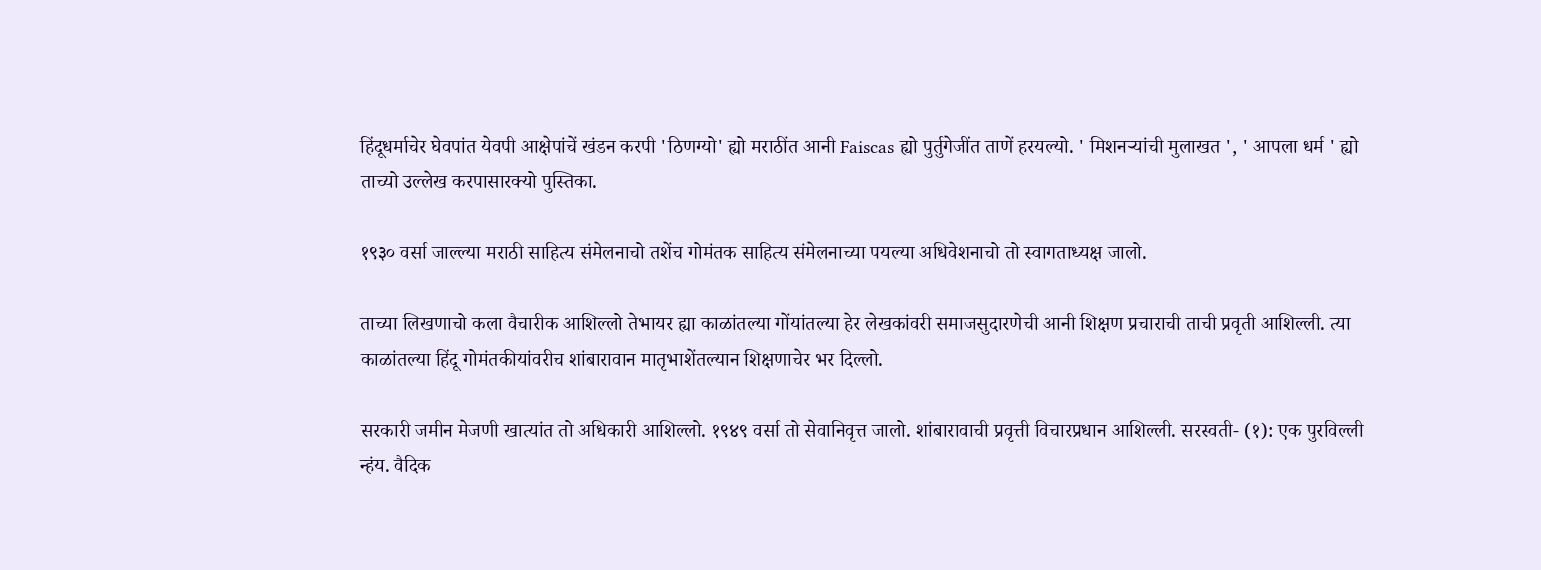हिंदूधर्माचेर घेवपांत येवपी आक्षेपांचें खंडन करपी 'ठिणग्यो' ह्यो मराठींत आनी Faiscas ह्यो पुर्तुगेजींत ताणें हरयल्यो. ' मिशनऱ्यांची मुलाखत ', ' आपला धर्म ' ह्यो ताच्यो उल्लेख करपासारक्यो पुस्तिका.

१९३० वर्सा जाल्ल्या मराठी साहित्य संमेलनाचो तशेंच गोमंतक साहित्य संमेलनाच्या पयल्या अधिवेशनाचो तो स्वागताध्यक्ष जालो.

ताच्या लिखणाचो कला वैचारीक आशिल्लो तेभायर ह्या काळांतल्या गोंयांतल्या हेर लेखकांवरी समाजसुदारणेची आनी शिक्षण प्रचाराची ताची प्रवृती आशिल्ली. त्या काळांतल्या हिंदू गोमंतकीयांवरीच शांबारावान मातृभाशेंतल्यान शिक्षणाचेर भर दिल्लो.

सरकारी जमीन मेजणी खात्यांत तो अधिकारी आशिल्लो. १९४९ वर्सा तो सेवानिवृत्त जालो. शांबारावाची प्रवृत्ती विचारप्रधान आशिल्ली. सरस्वती- (१): एक पुरविल्ली न्हंय. वैदिक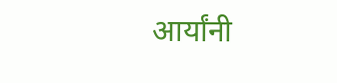आर्यांनी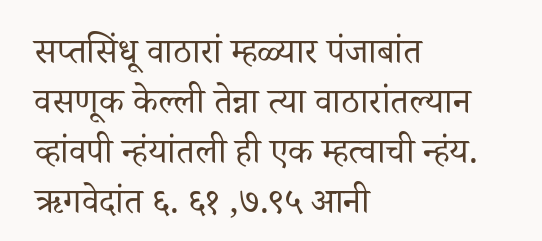सप्तसिंधू वाठारां म्हळ्यार पंजाबांत वसणूक केल्ली तेन्ना त्या वाठारांतल्यान व्हांवपी न्हंयांतली ही एक म्हत्वाची न्हंय. ऋगवेदांत ६. ६१ ,७.९५ आनी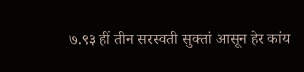७.९३ हीं तीन सरस्वती सुक्तां आसून हेर कांय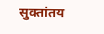सुक्तांतय